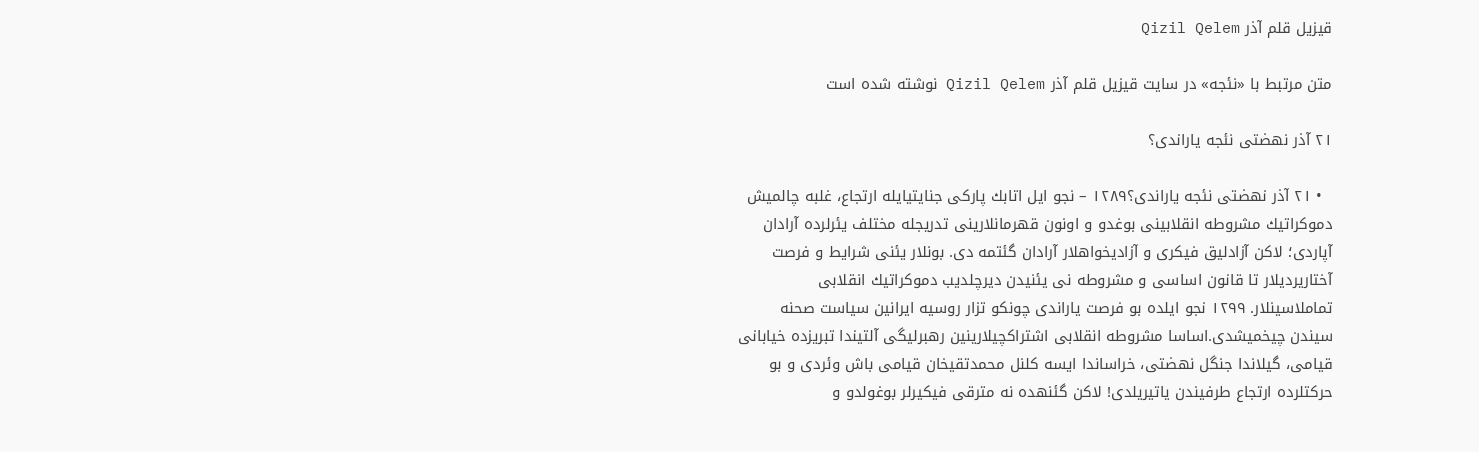قیزیل قلم آذر Qizil Qelem

متن مرتبط با «نئجه» در سایت قیزیل قلم آذر Qizil Qelem نوشته شده است

۲۱ آذر نهضتی نئجه یاراندی؟

  • ۲۱ آذر نهضتی نئجه یاراندی؟۱۲۸۹ – نجو ایل اتابك پاركی جنایتیایله ارتجاع، غلبه چالمیش دموكراتیك مشروطه انقلابینی بوغدو و اونون قهرمانلارینی تدریجله مختلف یئرلرده آرادان آپاردی؛ لاكن آزادلیق فیكری و آزادیخواهلار آرادان گئتمه دی. بونلار یئنی شرایط و فرصت آختاریردیلار تا قانون اساسی و مشروطه نی یئنیدن دیرچلدیب دموكراتیك انقلابی تماملاسینلار. ۱۲۹۹ نجو ایلده بو فرصت یاراندی چونكو تزار روسیه ایرانین سیاست صحنه سیندن چیخمیشدی.اساسا مشروطه انقلابی اشتراكچیلارینین رهبرلیگی آلتیندا تبریزده خیابانی قیامی، گیلاندا جنگل نهضتی، خراساندا ایسه كلنل محمدتقیخان قیامی باش وئردی و بو حركتلرده ارتجاع طرفیندن یاتیریلدی! لاكن گئنهده نه مترقی فیكیرلر بوغولدو و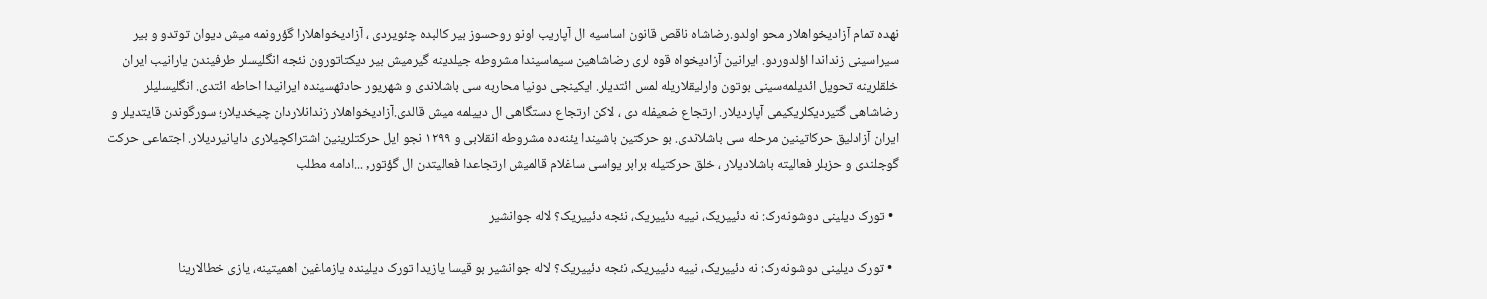نهده تمام آزادیخواهلار محو اولدو.رضاشاه ناقص قانون اساسیه ال آپاریب اونو روحسوز بیر كالبده چئویردی ، آزادیخواهلارا گؤرونمه میش دیوان توتدو و بیر سیراسینی زنداندا اؤلدوردو. ایرانین آزادیخواه قوه لری رضاشاهین سیماسیندا مشروطه جیلدینه گیرمیش بیر دیكتاتورون نئجه انگلیسلر طرفیندن یارانیب ایران خلقلرینه تحویل ائدیلمه‌سینی بوتون وارلیقلاریله لمس ائتدیلر. ایكینجی دونیا محاربه سی باشلاندی و شهریور حادثهسینده ایرانیدا احاطه ائتدی. انگلیسلیلر رضاشاهی گتیردیكلریكیمی آپاردیلار. ارتجاع ضعیفله دی ، لاكن ارتجاع دستگاهی ال دییلمه میش قالدی.آزادیخواهلار زندانلاردان چیخدیلار؛ سورگوندن قایتدیلر و ایران آزادلیق حركاتینین مرحله سی باشلاندی. بو حركتین باشیندا یئنه‌ده مشروطه انقلابی و ۱۲۹۹ نجو ایل حركتلرینین اشتراكچیلاری دایانیردیلار. اجتماعی حركت گوجلندی و حزبلر فعالیته باشلادیلار ، خلق حركتیله برابر یواسی ساغلام قالمیش ارتجاعدا فعالیتدن ال گؤتور, ...ادامه مطلب

  • تورک دیلینی دوشونه‌رک: نه دئییریک، نییه دئییریک، نئجه دئییریک؟ لاله جوانشیر

  • تورک دیلینی دوشونه‌رک: نه دئییریک، نییه دئییریک، نئجه دئییریک؟ لاله جوانشیر بو قیسا یازیدا تورک دیلینده یازماغین اهمیتینه، یازی خطالارینا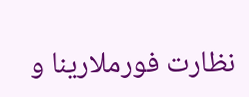نظارت فورملارینا و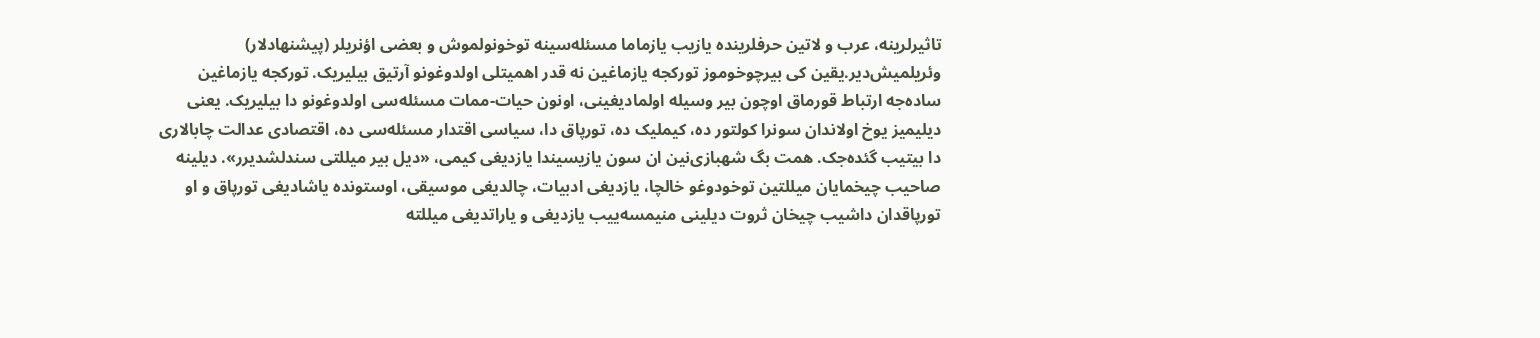تاثیرلرینه، عرب و لاتین حرفلرینده یازیب یازماما مسئله‌سینه توخونولموش و بعضی اؤنریلر (پیشنهادلار) وئریلمیش‌دیر.یقین کی بیرچوخوموز تورکجه یازماغین نه قدر اهمیتلی اولدوغونو آرتیق بیلیریک. تورکجه یازماغین ساده‌جه ارتباط قورماق اوچون بیر وسیله اولمادیغینی، اونون حیات-ممات مسئله‌سی اولدوغونو دا بیلیریک. یعنی دیلیمیز یوخ اولاندان سونرا کولتور ده، کیملیک ده، تورپاق دا، سیاسی اقتدار مسئله‌سی ده، اقتصادی عدالت چابالاری دا بیتیب گئده‌جک. همت بگ شهبازی‌نین ان سون یازیسیندا یازدیغی کیمی، «دیل بیر میللتی سندلشدیرر». دیلینه صاحیب چیخمایان میللتین توخودوغو خالچا، یازدیغی ادبیات، چالدیغی موسیقی، اوستونده یاشادیغی تورپاق و او تورپاقدان داشیب چیخان ثروت دیلینی منیمسه‌ییب یازدیغی و یاراتدیغی میللته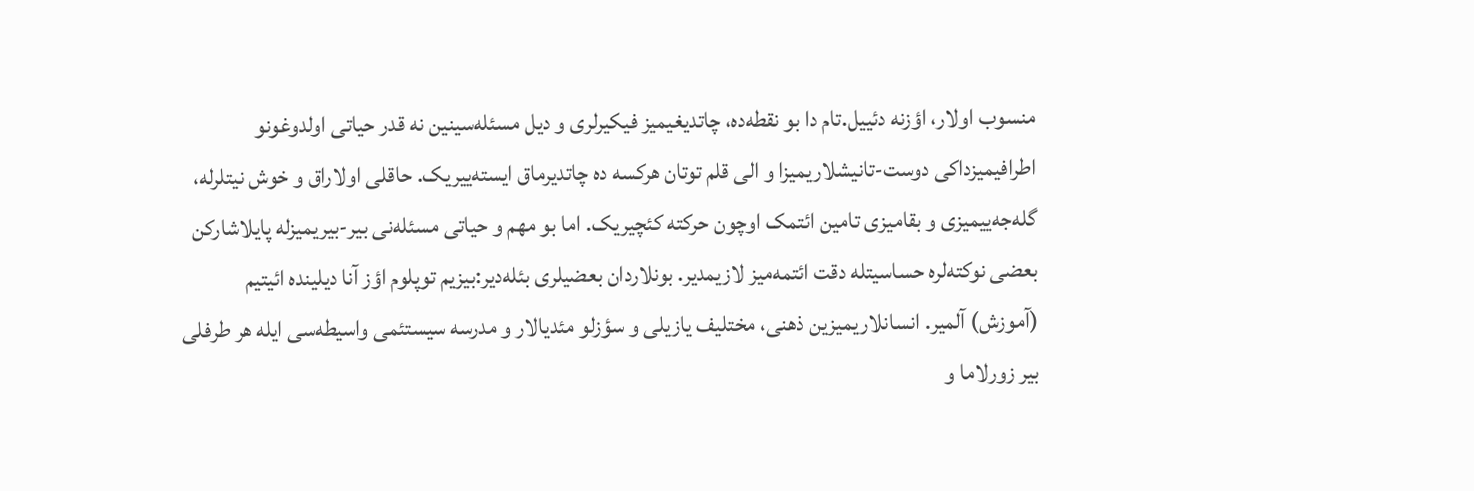منسوب اولار، اؤزنه دئییل.تام دا بو نقطه‌ده، چاتدیغیمیز فیکیرلری و دیل مسئله‌سینین نه قدر حیاتی اولدوغونو اطرافیمیزداکی دوست-تانیشلاریمیزا و الی قلم توتان هرکسه ده چاتدیرماق ایسته‌ییریک. حاقلی اولاراق و خوش نیتلرله، گله‌جه‌ییمیزی و بقامیزی تامین ائتمک اوچون حرکته کئچیریک. اما بو مهم و حیاتی مسئله‌نی بیر-بیریمیزله پایلاشارکن بعضی نوکته‌لره حساسیتله دقت ائتمه‌میز لازیمدیر. بونلاردان بعضیلری بئله‌دیر:بیزیم توپلوم اؤز آنا دیلینده ائیتیم (آموزش) آلمیر. انسانلاریمیزین ذهنی، مختلیف یازیلی و سؤزلو مئدیالار و مدرسه سیستئمی واسیطه‌سی ایله هر طرفلی بیر زورلاما و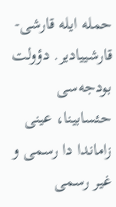حمله ایله قارشی-قارشییادیر. دؤولت بودجه‌سی حئسابینا، عینی زاماندا دا رسمی و غیر رسمی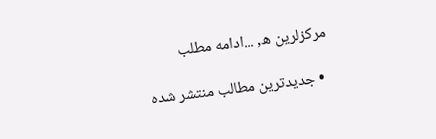مرکزلرین ه, ...ادامه مطلب

  • جدیدترین مطالب منتشر شده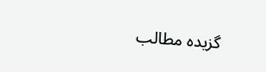گزیده مطالب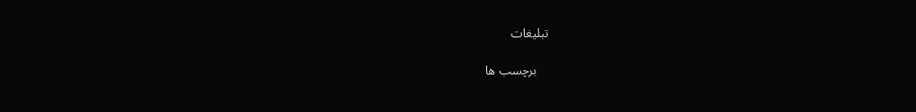تبلیغات

    برچسب ها